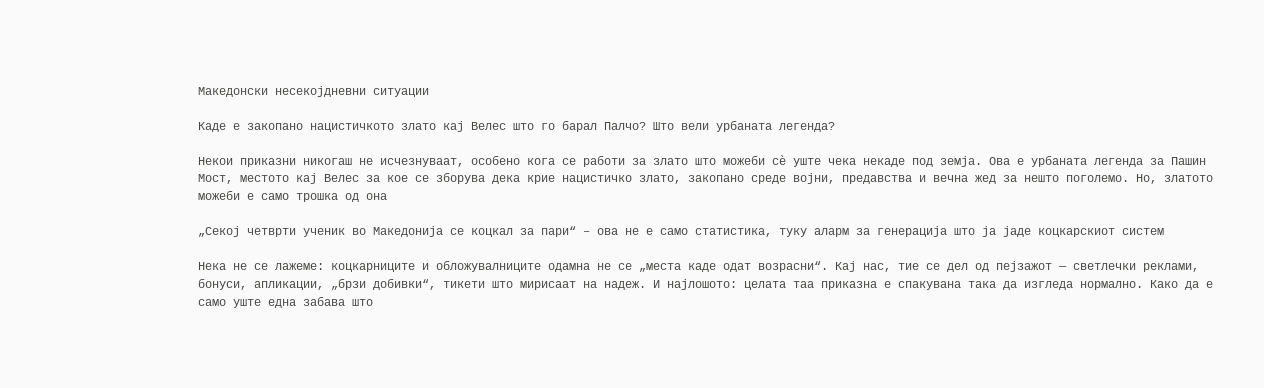Македонски несекојдневни ситуации

Каде е закопано нацистичкото злато кај Велес што го барал Палчо? Што вели урбаната легенда?

Некои приказни никогаш не исчезнуваат, особено кога се работи за злато што можеби сè уште чека некаде под земја. Ова е урбаната легенда за Пашин Мост, местото кај Велес за кое се зборува дека крие нацистичко злато, закопано среде војни, предавства и вечна жед за нешто поголемо. Но, златото можеби е само трошка од она

„Секој четврти ученик во Македонија се коцкал за пари“ – ова не е само статистика, туку аларм за генерација што ја јаде коцкарскиот систем

Нека не се лажеме: коцкарниците и обложувалниците одамна не се „места каде одат возрасни“. Кај нас, тие се дел од пејзажот — светлечки реклами, бонуси, апликации, „брзи добивки“, тикети што мирисаат на надеж. И најлошото: целата таа приказна е спакувана така да изгледа нормално. Како да е само уште една забава што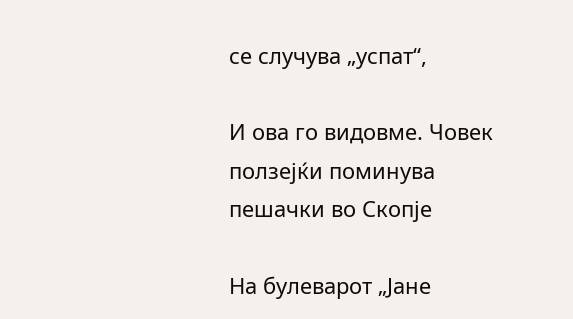се случува „успат“,

И ова го видовме. Човек ползејќи поминува пешачки во Скопје

На булеварот „Јане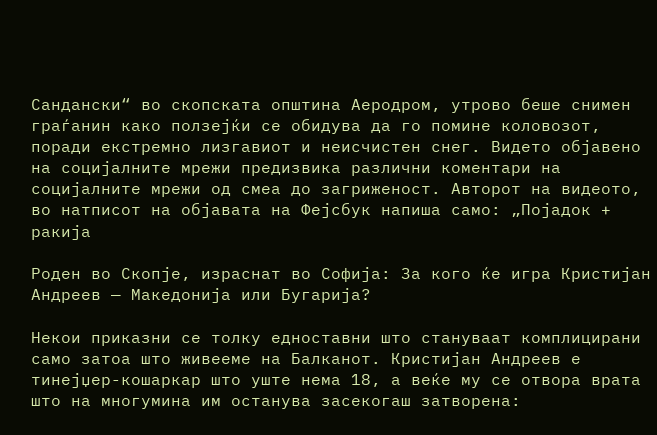Сандански“ во скопската општина Аеродром, утрово беше снимен граѓанин како ползејќи се обидува да го помине коловозот, поради екстремно лизгавиот и неисчистен снег. Видето објавено на социјалните мрежи предизвика различни коментари на социјалните мрежи од смеа до загриженост. Авторот на видеото, во натписот на објавата на Фејсбук напиша само: „Појадок + ракија

Роден во Скопје, израснат во Софија: За кого ќе игра Кристијан Андреев — Македонија или Бугарија?

Некои приказни се толку едноставни што стануваат комплицирани само затоа што живееме на Балканот. Кристијан Андреев е тинејџер-кошаркар што уште нема 18, а веќе му се отвора врата што на многумина им останува засекогаш затворена: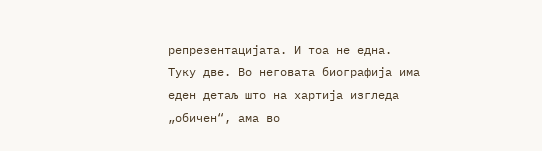репрезентацијата. И тоа не една. Туку две. Во неговата биографија има еден детаљ што на хартија изгледа „обичен“, ама во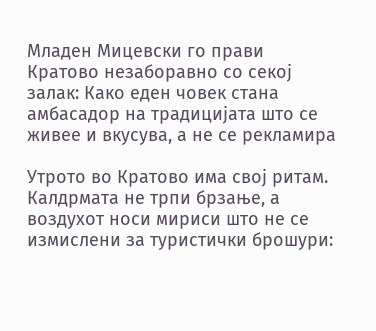Младен Мицевски го прави Кратово незаборавно со секој залак: Како еден човек стана амбасадор на традицијата што се живее и вкусува, а не се рекламира

Утрото во Кратово има свој ритам. Калдрмата не трпи брзање, а воздухот носи мириси што не се измислени за туристички брошури: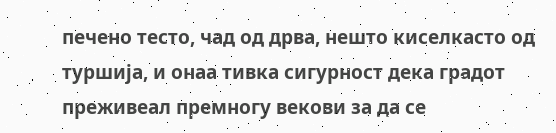печено тесто, чад од дрва, нешто киселкасто од туршија, и онаа тивка сигурност дека градот преживеал премногу векови за да се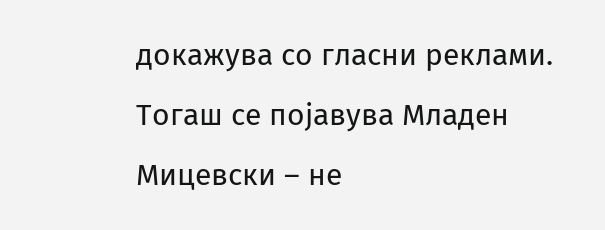докажува со гласни реклами. Тогаш се појавува Младен Мицевски – не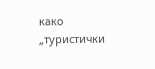како „туристички